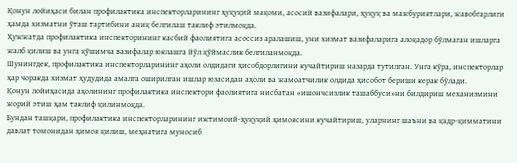Қонун лойиҳаси билан профилактика инспекторларининг ҳуқуқий мақоми, асосий вазифалари, ҳуқуқ ва мажбуриятлари, жавобгарлиги ҳамда хизматни ўташ тартибини аниқ белгилаш таклиф этилмоқда.
Ҳужжатда профилактика инспекторининг касбий фаолиятига асоссиз аралашиш, уни хизмат вазифаларига алоқадор бўлмаган ишларга жалб қилиш ва унга қўшимча вазифалар юклашга йўл қўймаслик белгиланмоқда.
Шунингдек, профилактика инспекторларининг аҳоли олдидаги ҳисобдорлигини кучайтириш назарда тутилган. Унга кўра, инспекторлар ҳар чоракда хизмат ҳудудида амалга оширилган ишлар юзасидан аҳоли ва жамоатчилик олдида ҳисобот бериши керак бўлади.
Қонун лойиҳасида аҳолининг профилактика инспектори фаолиятига нисбатан «ишончсизлик ташаббуси»ни билдириш механизмини жорий этиш ҳам таклиф қилинмоқда.
Бундан ташқари, профилактика инспекторларининг ижтимоий-ҳуқуқий ҳимоясини кучайтириш, уларнинг шаъни ва қадр-қимматини давлат томонидан ҳимоя қилиш, меҳнатига муносиб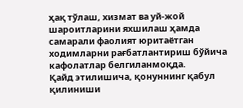ҳақ тўлаш, хизмат ва уй-жой шароитларини яхшилаш ҳамда самарали фаолият юритаётган ходимларни рағбатлантириш бўйича кафолатлар белгиланмоқда.
Қайд этилишича, қонуннинг қабул қилиниши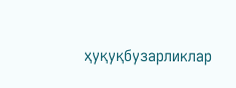ҳуқуқбузарликлар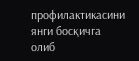профилактикасини янги босқичга олиб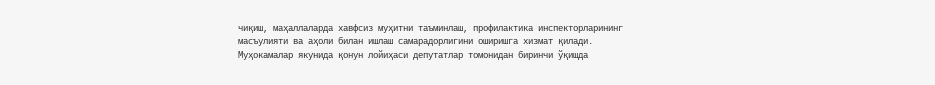чиқиш, маҳаллаларда хавфсиз муҳитни таъминлаш, профилактика инспекторларининг масъулияти ва аҳоли билан ишлаш самарадорлигини оширишга хизмат қилади.
Муҳокамалар якунида қонун лойиҳаси депутатлар томонидан биринчи ўқишда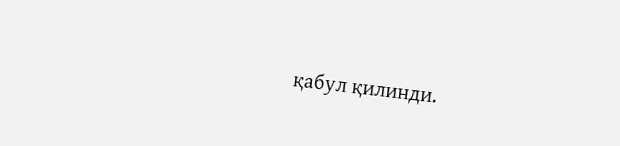қабул қилинди.